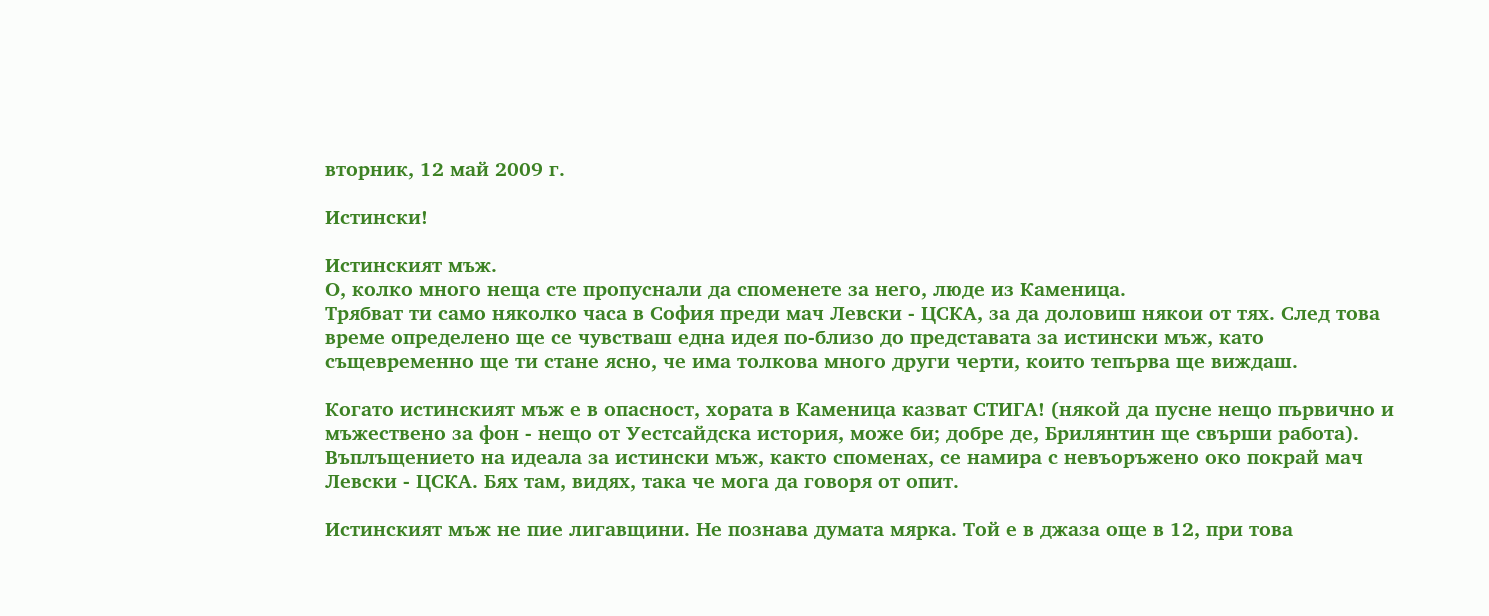вторник, 12 май 2009 г.

Истински!

Истинският мъж.
О, колко много неща сте пропуснали да споменете за него, люде из Каменица.
Трябват ти само няколко часа в София преди мач Левски - ЦСКА, за да доловиш някои от тях. След това време определено ще се чувстваш една идея по-близо до представата за истински мъж, като същевременно ще ти стане ясно, че има толкова много други черти, които тепърва ще виждаш.

Когато истинският мъж е в опасност, хората в Каменица казват СТИГА! (някой да пусне нещо първично и мъжествено за фон - нещо от Уестсайдска история, може би; добре де, Брилянтин ще свърши работа).
Въплъщението на идеала за истински мъж, както споменах, се намира с невъоръжено око покрай мач Левски - ЦСКА. Бях там, видях, така че мога да говоря от опит.

Истинският мъж не пие лигавщини. Не познава думата мярка. Той е в джаза още в 12, при това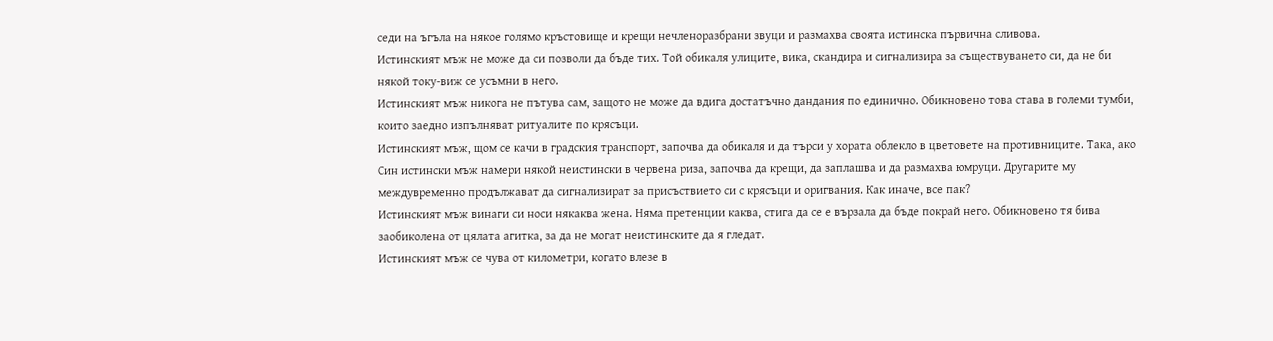седи на ъгъла на някое голямо кръстовище и крещи нечленоразбрани звуци и размахва своята истинска първична сливова.
Истинският мъж не може да си позволи да бъде тих. Той обикаля улиците, вика, скандира и сигнализира за съществуването си, да не би някой току-виж се усъмни в него.
Истинският мъж никога не пътува сам, защото не може да вдига достатъчно дандания по единично. Обикновено това става в големи тумби, които заедно изпълняват ритуалите по крясъци.
Истинският мъж, щом се качи в градския транспорт, започва да обикаля и да търси у хората облекло в цветовете на противниците. Така, ако Син истински мъж намери някой неистински в червена риза, започва да крещи, да заплашва и да размахва юмруци. Другарите му междувременно продължават да сигнализират за присъствието си с крясъци и оригвания. Как иначе, все пак?
Истинският мъж винаги си носи някаква жена. Няма претенции каква, стига да се е вързала да бъде покрай него. Обикновено тя бива заобиколена от цялата агитка, за да не могат неистинските да я гледат.
Истинският мъж се чува от километри, когато влезе в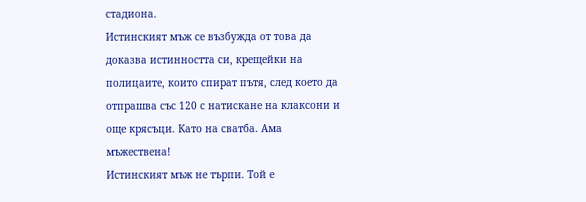стадиона.
Истинският мъж се възбужда от това да доказва истинността си, крещейки на полицаите, които спират пътя, след което да отпрашва със 120 с натискане на клаксони и още крясъци. Като на сватба. Ама мъжествена!
Истинският мъж не търпи. Той е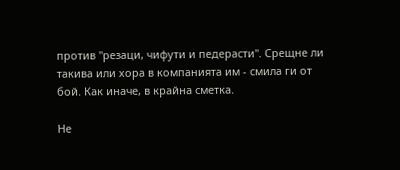против "резаци, чифути и педерасти". Срещне ли такива или хора в компанията им - смила ги от бой. Как иначе, в крайна сметка.

Не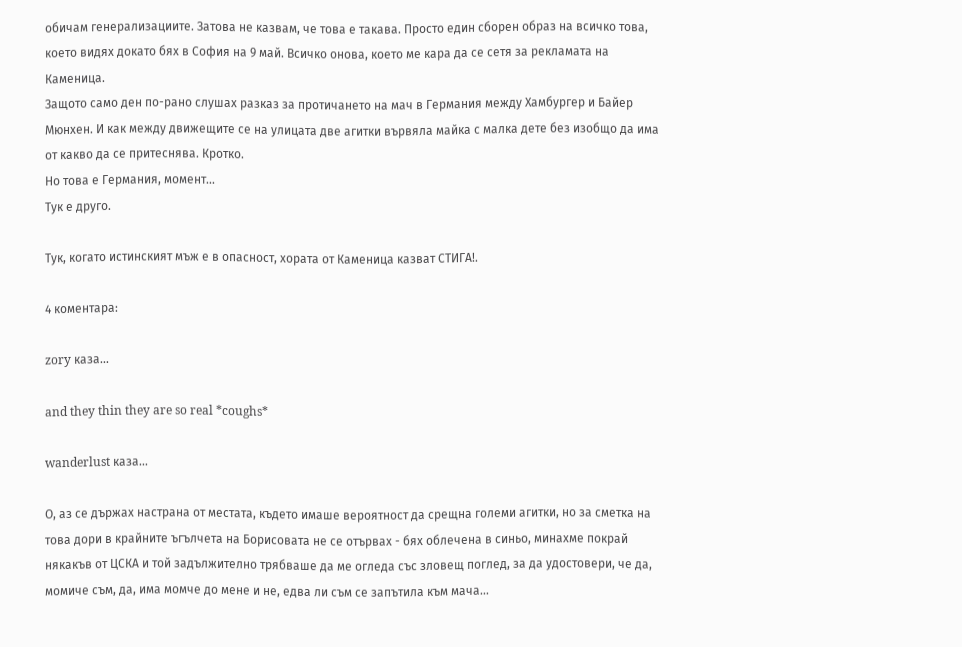обичам генерализациите. Затова не казвам, че това е такава. Просто един сборен образ на всичко това, което видях докато бях в София на 9 май. Всичко онова, което ме кара да се сетя за рекламата на Каменица.
Защото само ден по-рано слушах разказ за протичането на мач в Германия между Хамбургер и Байер Мюнхен. И как между движещите се на улицата две агитки вървяла майка с малка дете без изобщо да има от какво да се притеснява. Кротко.
Но това е Германия, момент...
Тук е друго.

Тук, когато истинският мъж е в опасност, хората от Каменица казват СТИГА!.

4 коментара:

zory каза...

and they thin they are so real *coughs*

wanderlust каза...

О, аз се държах настрана от местата, където имаше вероятност да срещна големи агитки, но за сметка на това дори в крайните ъгълчета на Борисовата не се отървах - бях облечена в синьо, минахме покрай някакъв от ЦСКА и той задължително трябваше да ме огледа със зловещ поглед, за да удостовери, че да, момиче съм, да, има момче до мене и не, едва ли съм се запътила към мача...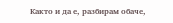Както и да е, разбирам обаче,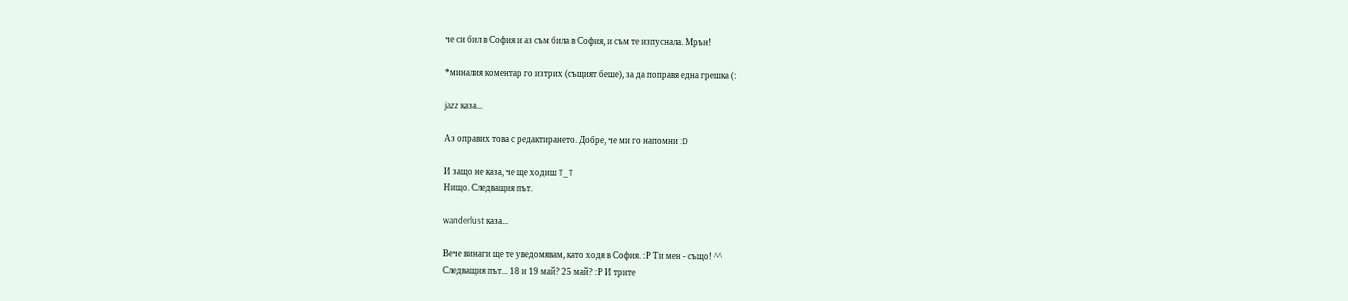че си бил в София и аз съм била в София, и съм те изпуснала. Мрън!

*миналия коментар го изтрих (същият беше), за да поправя една грешка (:

jazz каза...

Аз оправих това с редактирането. Добре, че ми го напомни :D

И защо не каза, че ще ходиш T_T
Нищо. Следващия път.

wanderlust каза...

Вече винаги ще те уведомявам, като ходя в София. :Р Ти мен - също! ^^
Следващия път... 18 и 19 май? 25 май? :Р И трите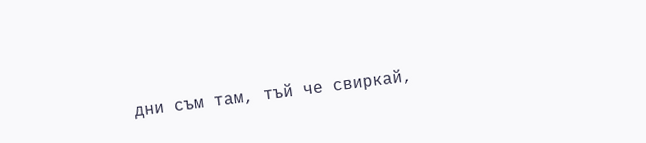дни съм там, тъй че свиркай,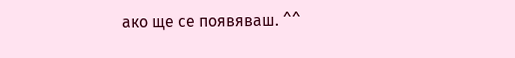ако ще се появяваш. ^^